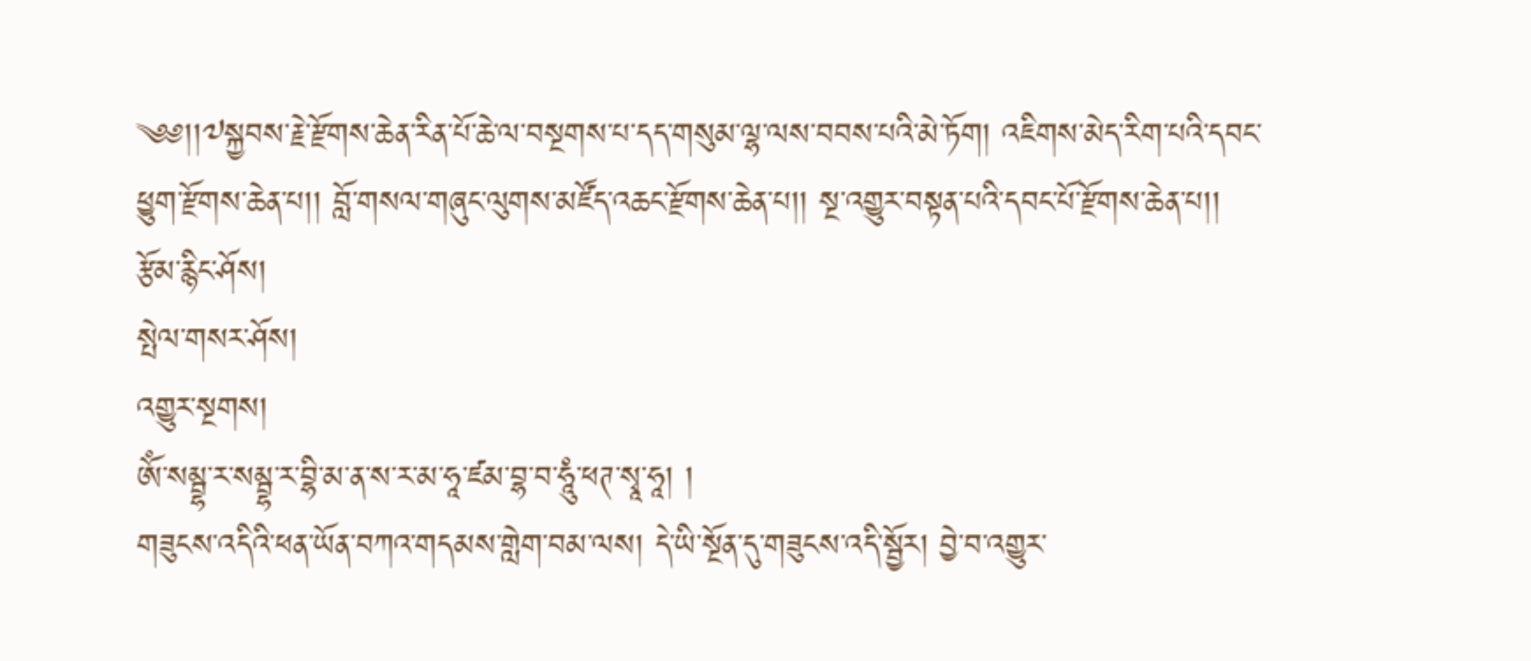༄༅།།༧སྐྱབས་རྗེ་རྫོགས་ཆེན་རིན་པོ་ཆེ་ལ་བསྔགས་པ་དད་གསུམ་ལྷ་ལས་བབས་པའི་མེ་ཏོག། འཇིགས་མེད་རིག་པའི་དབང་ཕྱུག་རྫོགས་ཆེན་པ།། བློ་གསལ་གཞུང་ལུགས་མཛོད་འཆང་རྫོགས་ཆེན་པ།། སྔ་འགྱུར་བསྟན་པའི་དབང་པོ་རྫོགས་ཆེན་པ།།
རྩོམ་རྙིང་ཤོས།
སྤེལ་གསར་ཤོས།
འགྱུར་སྔགས།
ཨོཾ་སམྦྷ་ར་སམྦྷ་ར་བྷི་མ་ན་ས་ར་མ་ཧཱ་ཛམ་བྷ་བ་ཧཱུཾ་ཕཊ་སྭཱ་ཧཱ། །
གཟུངས་འདིའི་ཕན་ཡོན་བཀའ་གདམས་གླེག་བམ་ལས། དེ་ཡི་སྔོན་དུ་གཟུངས་འདི་སྦྱོར། བྱེ་བ་འགྱུར་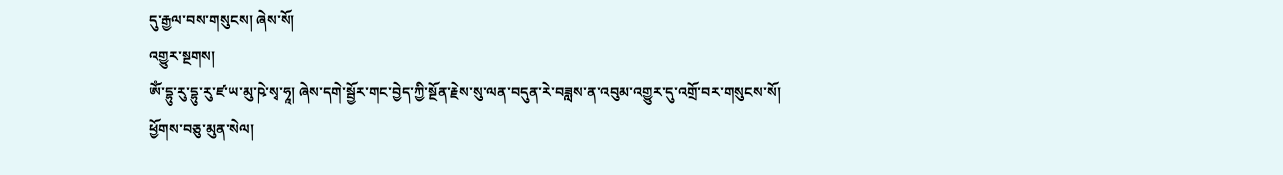དུ་རྒྱལ་བས་གསུངས། ཞེས་སོ།
འགྱུར་སྔགས།
ཨོཾ་དྷུ་རུ་དྷུ་རུ་ཛ་ཡ་མུ་ཥེ་སྭ་ཧཱ། ཞེས་དགེ་སྦྱོར་གང་བྱེད་ཀྱི་སྔོན་རྗེས་སུ་ལན་བདུན་རེ་བཟླས་ན་འབུམ་འགྱུར་དུ་འགྲོ་བར་གསུངས་སོ།
ཕྱོགས་བཅུ་མུན་སེལ།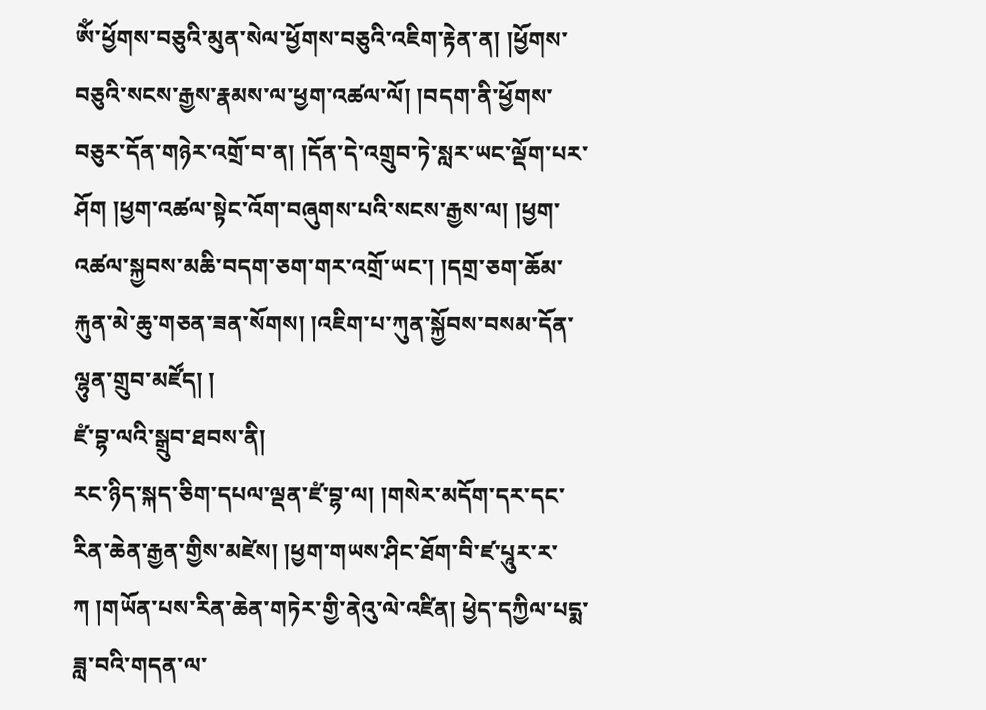ཨོཾ་ཕྱོགས་བཅུའི་མུན་སེལ་ཕྱོགས་བཅུའི་འཇིག་རྟེན་ན། །ཕྱོགས་བཅུའི་སངས་རྒྱས་རྣམས་ལ་ཕྱག་འཚལ་ལོ། །བདག་ནི་ཕྱོགས་བཅུར་དོན་གཉེར་འགྲོ་བ་ན། །དོན་དེ་འགྲུབ་ཏེ་སླར་ཡང་ལྡོག་པར་ཤོག །ཕྱག་འཚལ་སྟེང་འོག་བཞུགས་པའི་སངས་རྒྱས་ལ། །ཕྱག་འཚལ་སྐྱབས་མཆི་བདག་ཅག་གར་འགྲོ་ཡང་། །དགྲ་ཅག་ཆོམ་རྐུན་མེ་ཆུ་གཅན་ཟན་སོགས། །འཇིག་པ་ཀུན་སྐྱོབས་བསམ་དོན་ལྷུན་གྲུབ་མཛོད། །
ཛཾ་བྷ་ལའི་སྒྲུབ་ཐབས་ནི།
རང་ཉིད་སྐད་ཅིག་དཔལ་ལྡན་ཛཾ་བྷ་ལ། །གསེར་མདོག་དར་དང་རིན་ཆེན་རྒྱན་གྱིས་མཛེས། །ཕྱག་གཡས་ཤིང་ཐོག་བི་ཛ་པཱུར་ར་ཀ །གཡོན་པས་རིན་ཆེན་གཏེར་གྱི་ནེའུ་ལེ་འཛིན། ཕྱེད་དཀྱིལ་པདྨ་ཟླ་བའི་གདན་ལ་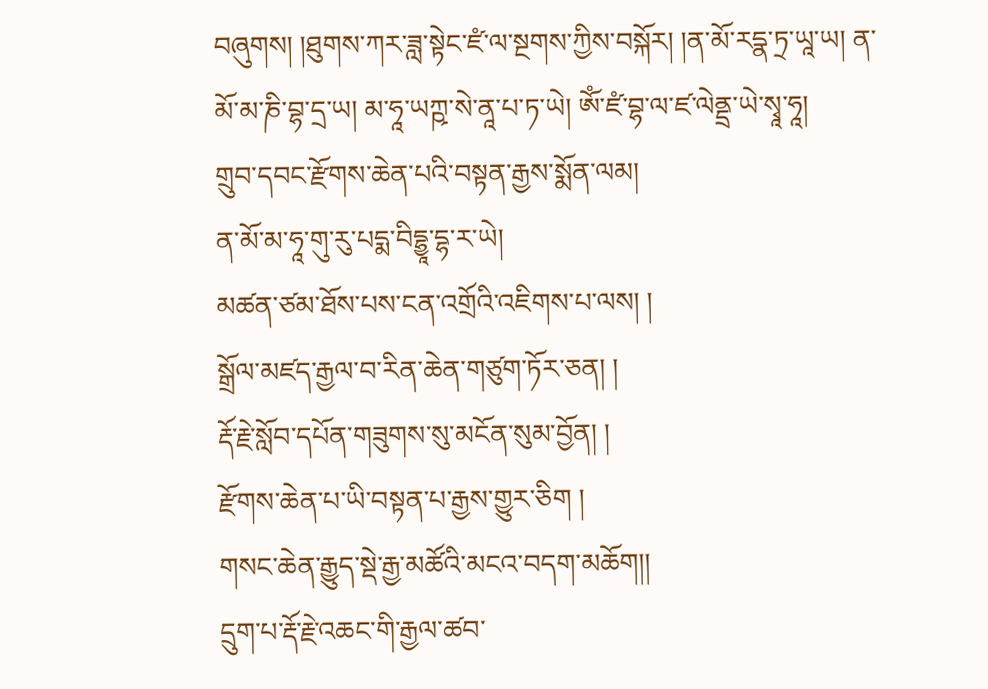བཞུགས། །ཐུགས་ཀར་ཟླ་སྟེང་ཛཾ་ལ་སྔགས་ཀྱིས་བསྐོར། །ན་མོ་རདྣ་ཏྲ་ཡཱ་ཡ། ན་མོ་མ་ཎི་བྷ་དྲ་ཡ། མ་ཧཱ་ཡཀྵ་སེ་ནཱ་པ་ཏ་ཡེ། ཨོཾ་ཛཾ་བྷ་ལ་ཛ་ལེནྡྲ་ཡེ་སྭཱ་ཧཱ།
གྲུབ་དབང་རྫོགས་ཆེན་པའི་བསྟན་རྒྱས་སྨོན་ལམ།
ན་མོ་མ་ཧཱ་གུ་རུ་པདྨ་བིདྷྱཱ་དྷ་ར་ཡེ།
མཚན་ཙམ་ཐོས་པས་ངན་འགྲོའི་འཇིགས་པ་ལས། །
སྒྲོལ་མཛད་རྒྱལ་བ་རིན་ཆེན་གཙུག་ཏོར་ཅན། །
རྡོ་རྗེ་སློབ་དཔོན་གཟུགས་སུ་མངོན་སུམ་བྱོན། །
རྫོགས་ཆེན་པ་ཡི་བསྟན་པ་རྒྱས་གྱུར་ཅིག །
གསང་ཆེན་རྒྱུད་སྡེ་རྒྱ་མཚོའི་མངའ་བདག་མཆོག།།
དྲུག་པ་རྡོ་རྗེ་འཆང་གི་རྒྱལ་ཚབ་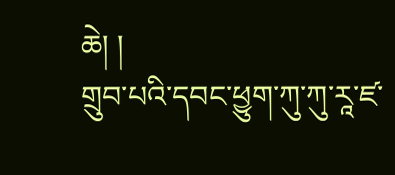ཆེ། །
གྲུབ་པའི་དབང་ཕྱུག་ཀུ་ཀུ་རཱ་ཛ་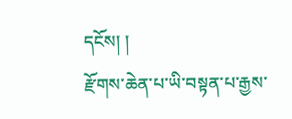དངོས། །
རྫོགས་ཆེན་པ་ཡི་བསྟན་པ་རྒྱས་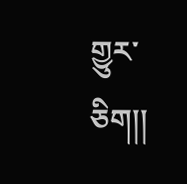གྱུར་ཅིག།།